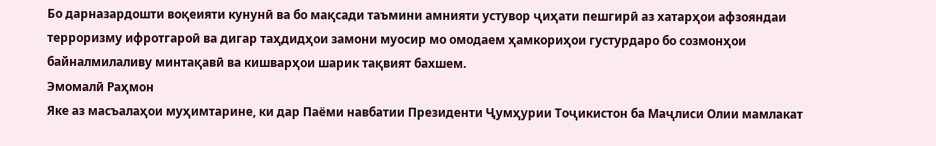Бо дарназардошти воқеияти кунунӣ ва бо мақсади таъмини амнияти устувор ҷиҳати пешгирӣ аз хатарҳои афзояндаи терроризму ифротгароӣ ва дигар таҳдидҳои замони муосир мо омодаем ҳамкориҳои густурдаро бо созмонҳои байналмилаливу минтақавӣ ва кишварҳои шарик тақвият бахшем.
Эмомалӣ Раҳмон
Яке аз масъалаҳои муҳимтарине, ки дар Паёми навбатии Президенти Ҷумҳурии Тоҷикистон ба Маҷлиси Олии мамлакат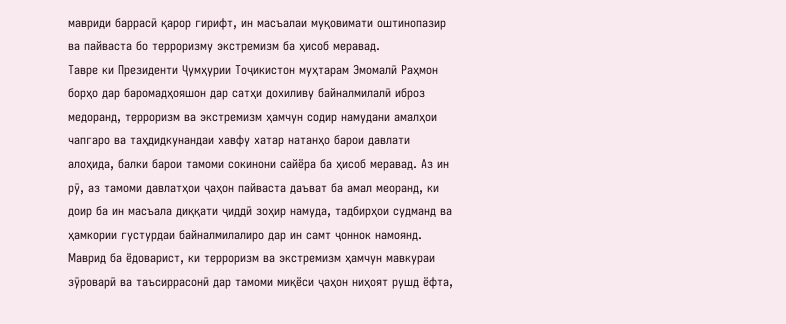мавриди баррасӣ қарор гирифт, ин масъалаи муқовимати оштинопазир ва пайваста бо терроризму экстремизм ба ҳисоб меравад.
Тавре ки Президенти Ҷумҳурии Тоҷикистон муҳтарам Эмомалӣ Раҳмон борҳо дар баромадҳояшон дар сатҳи дохиливу байналмилалӣ иброз медоранд, терроризм ва экстремизм ҳамчун содир намудани амалҳои чапгаро ва таҳдидкунандаи хавфу хатар натанҳо барои давлати алоҳида, балки барои тамоми сокинони сайёра ба ҳисоб меравад. Аз ин рӯ, аз тамоми давлатҳои ҷаҳон пайваста даъват ба амал меоранд, ки доир ба ин масъала диққати ҷиддӣ зоҳир намуда, тадбирҳои судманд ва ҳамкории густурдаи байналмилалиро дар ин самт ҷоннок намоянд.
Маврид ба ёдоварист, ки терроризм ва экстремизм ҳамчун мавкураи зӯроварӣ ва таъсиррасонӣ дар тамоми миқёси ҷаҳон ниҳоят рушд ёфта,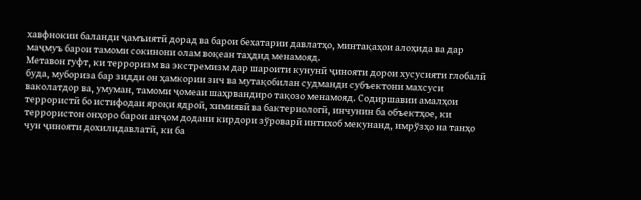хавфнокии баланди ҷамъиятӣ дорад ва барои бехатарии давлатҳо, минтақаҳои алоҳида ва дар маҷмуъ барои тамоми сокинони олам воқеан таҳдид менамояд.
Метавон гуфт, ки терроризм ва экстремизм дар шароити кунунӣ ҷинояти дорои хусусияти глобалӣ буда, мубориза бар зидди он ҳамкории зич ва мутақобилан судманди субъектони махсуси ваколатдор ва, умуман, тамоми ҷомеаи шаҳрвандиро тақозо менамояд. Содиршавии амалҳои террористӣ бо истифодаи яроқи ядроӣ, химиявӣ ва бактериологӣ, инчунин ба объектҳое, ки террористон онҳоро барои анҷом додани кирдори зўроварӣ интихоб мекунанд, имрўзҳо на танҳо чун ҷинояти дохилидавлатӣ, ки ба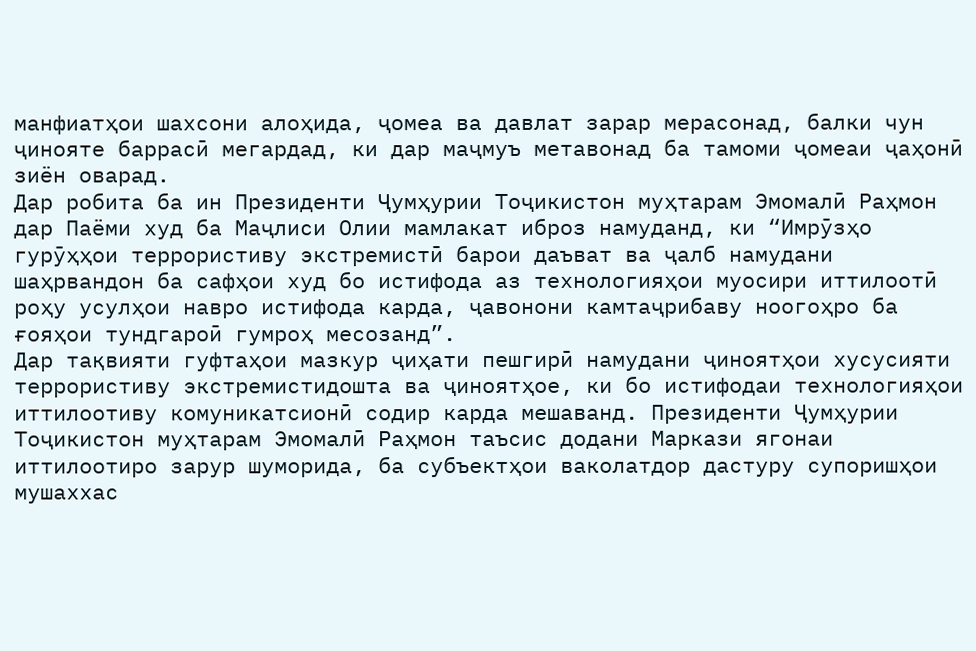манфиатҳои шахсони алоҳида, ҷомеа ва давлат зарар мерасонад, балки чун ҷинояте баррасӣ мегардад, ки дар маҷмуъ метавонад ба тамоми ҷомеаи ҷаҳонӣ зиён оварад.
Дар робита ба ин Президенти Ҷумҳурии Тоҷикистон муҳтарам Эмомалӣ Раҳмон дар Паёми худ ба Маҷлиси Олии мамлакат иброз намуданд, ки “Имрӯзҳо гурӯҳҳои террористиву экстремистӣ барои даъват ва ҷалб намудани шаҳрвандон ба сафҳои худ бо истифода аз технологияҳои муосири иттилоотӣ роҳу усулҳои навро истифода карда, ҷавонони камтаҷрибаву ноогоҳро ба ғояҳои тундгароӣ гумроҳ месозанд”.
Дар тақвияти гуфтаҳои мазкур ҷиҳати пешгирӣ намудани ҷиноятҳои хусусияти террористиву экстремистидошта ва ҷиноятҳое, ки бо истифодаи технологияҳои иттилоотиву комуникатсионӣ содир карда мешаванд. Президенти Ҷумҳурии Тоҷикистон муҳтарам Эмомалӣ Раҳмон таъсис додани Маркази ягонаи иттилоотиро зарур шуморида, ба субъектҳои ваколатдор дастуру супоришҳои мушаххас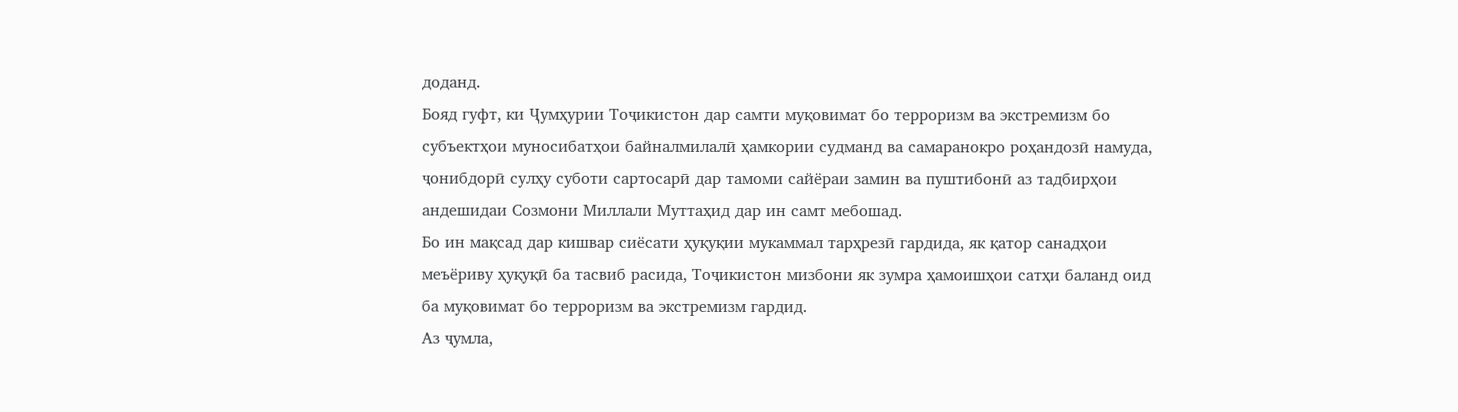доданд.
Бояд гуфт, ки Ҷумҳурии Тоҷикистон дар самти муқовимат бо терроризм ва экстремизм бо субъектҳои муносибатҳои байналмилалӣ ҳамкории судманд ва самаранокро роҳандозӣ намуда, ҷонибдорӣ сулҳу суботи сартосарӣ дар тамоми сайёраи замин ва пуштибонӣ аз тадбирҳои андешидаи Созмони Миллали Муттаҳид дар ин самт мебошад.
Бо ин мақсад дар кишвар сиёсати ҳуқуқии мукаммал тарҳрезӣ гардида, як қатор санадҳои меъёриву ҳуқуқӣ ба тасвиб расида, Тоҷикистон мизбони як зумра ҳамоишҳои сатҳи баланд оид ба муқовимат бо терроризм ва экстремизм гардид.
Аз ҷумла,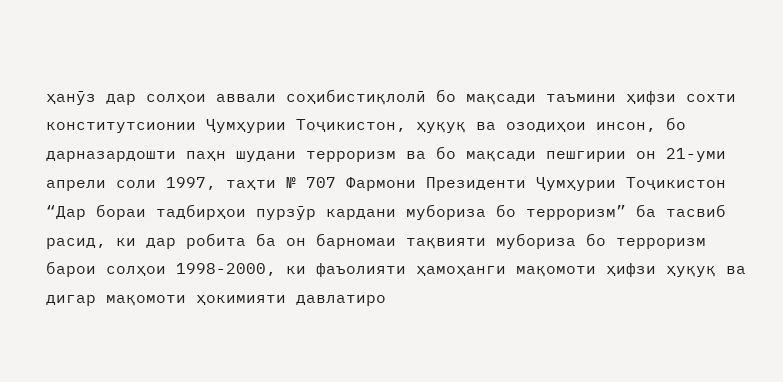ҳанӯз дар солҳои аввали соҳибистиқлолӣ бо мақсади таъмини ҳифзи сохти конститутсионии Ҷумҳурии Тоҷикистон, ҳуқуқ ва озодиҳои инсон, бо дарназардошти паҳн шудани терроризм ва бо мақсади пешгирии он 21-уми апрели соли 1997, таҳти № 707 Фармони Президенти Ҷумҳурии Тоҷикистон “Дар бораи тадбирҳои пурзӯр кардани мубориза бо терроризм” ба тасвиб расид, ки дар робита ба он барномаи тақвияти мубориза бо терроризм барои солҳои 1998-2000, ки фаъолияти ҳамоҳанги мақомоти ҳифзи ҳуқуқ ва дигар мақомоти ҳокимияти давлатиро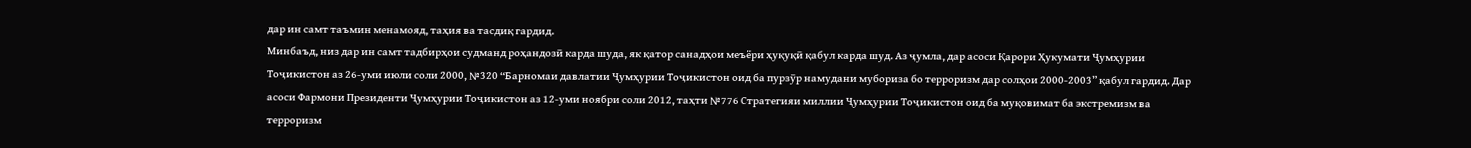дар ин самт таъмин менамояд, таҳия ва тасдиқ гардид.
Минбаъд, низ дар ин самт тадбирҳои судманд роҳандозӣ карда шуда, як қатор санадҳои меъёри ҳуқуқӣ қабул карда шуд. Аз ҷумла, дар асоси Қарори Ҳукумати Ҷумҳурии Тоҷикистон аз 26-уми июли соли 2000, №320 “Барномаи давлатии Ҷумҳурии Тоҷикистон оид ба пурзӯр намудани мубориза бо терроризм дар солҳои 2000-2003” қабул гардид. Дар асоси Фармони Президенти Ҷумҳурии Тоҷикистон аз 12-уми ноябри соли 2012, таҳти №776 Стратегияи миллии Ҷумҳурии Тоҷикистон оид ба муқовимат ба экстремизм ва терроризм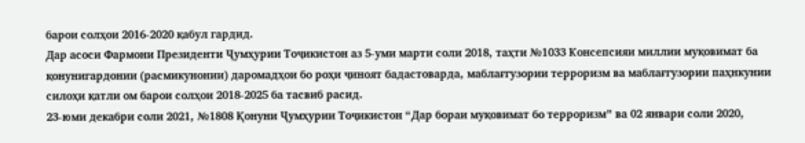барои солҳои 2016-2020 қабул гардид.
Дар асоси Фармони Президенти Ҷумҳурии Тоҷикистон аз 5-уми марти соли 2018, таҳти №1033 Консепсияи миллии муқовимат ба қонунигардонии (расмикунонии) даромадҳои бо роҳи ҷиноят бадастоварда, маблағгузории терроризм ва маблағгузории паҳнкунии силоҳи қатли ом барои солҳои 2018-2025 ба тасвиб расид.
23-юми декабри соли 2021, №1808 Қонуни Ҷумҳурии Тоҷикистон “Дар бораи муқовимат бо терроризм” ва 02 январи соли 2020,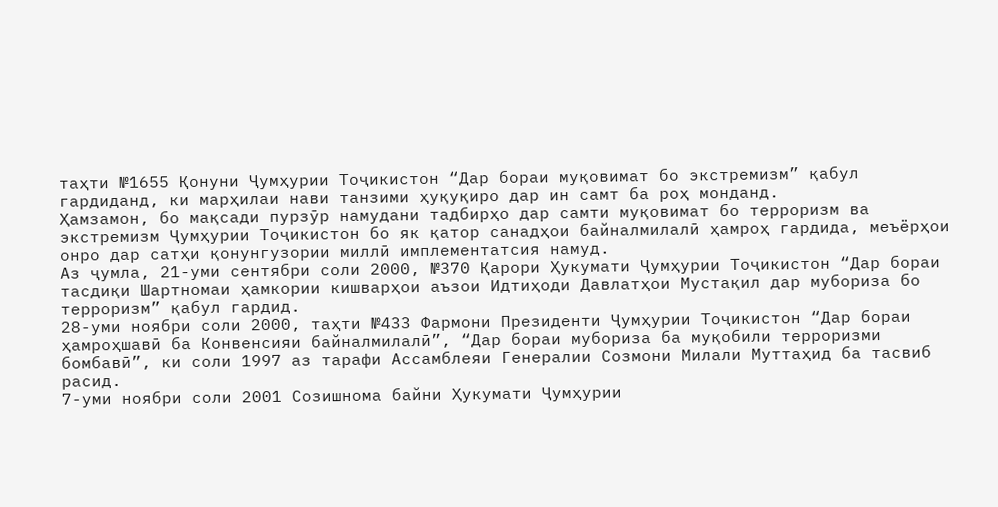таҳти №1655 Қонуни Ҷумҳурии Тоҷикистон “Дар бораи муқовимат бо экстремизм” қабул гардиданд, ки марҳилаи нави танзими ҳуқуқиро дар ин самт ба роҳ монданд.
Ҳамзамон, бо мақсади пурзӯр намудани тадбирҳо дар самти муқовимат бо терроризм ва экстремизм Ҷумҳурии Тоҷикистон бо як қатор санадҳои байналмилалӣ ҳамроҳ гардида, меъёрҳои онро дар сатҳи қонунгузории миллӣ имплементатсия намуд.
Аз ҷумла, 21-уми сентябри соли 2000, №370 Қарори Ҳукумати Ҷумҳурии Тоҷикистон “Дар бораи тасдиқи Шартномаи ҳамкории кишварҳои аъзои Идтиҳоди Давлатҳои Мустақил дар мубориза бо терроризм” қабул гардид.
28-уми ноябри соли 2000, таҳти №433 Фармони Президенти Ҷумҳурии Тоҷикистон “Дар бораи ҳамроҳшавӣ ба Конвенсияи байналмилалӣ”, “Дар бораи мубориза ба муқобили терроризми бомбавӣ”, ки соли 1997 аз тарафи Ассамблеяи Генералии Созмони Милали Муттаҳид ба тасвиб расид.
7-уми ноябри соли 2001 Созишнома байни Ҳукумати Ҷумҳурии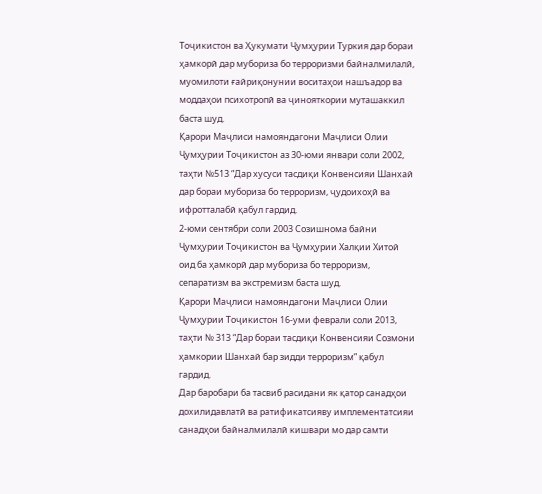Тоҷикистон ва Ҳукумати Ҷумҳурии Туркия дар бораи ҳамкорӣ дар мубориза бо терроризми байналмилалӣ, муомилоти ғайриқонунии воситаҳои нашъадор ва моддаҳои психотропӣ ва ҷинояткории муташаккил баста шуд.
Қарори Маҷлиси намояндагони Маҷлиси Олии Ҷумҳурии Тоҷикистон аз 30-юми январи соли 2002, таҳти №513 “Дар хусуси тасдиқи Конвенсияи Шанхай дар бораи мубориза бо терроризм, ҷудоихоҳӣ ва ифротталабӣ қабул гардид.
2-юми сентябри соли 2003 Созишнома байни Ҷумҳурии Тоҷикистон ва Ҷумҳурии Халқии Хитой оид ба ҳамкорӣ дар мубориза бо терроризм, сепаратизм ва экстремизм баста шуд.
Қарори Маҷлиси намояндагони Маҷлиси Олии Ҷумҳурии Тоҷикистон 16-уми феврали соли 2013, таҳти № 313 “Дар бораи тасдиқи Конвенсияи Созмони ҳамкории Шанхай бар зидди терроризм” қабул гардид.
Дар баробари ба тасвиб расидани як қатор санадҳои дохилидавлатӣ ва ратификатсияву имплементатсияи санадҳои байналмилалӣ кишвари мо дар самти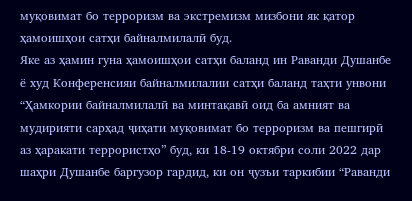муқовимат бо терроризм ва экстремизм мизбони як қатор ҳамоишҳои сатҳи байналмилалӣ буд.
Яке аз ҳамин гуна ҳамоишҳои сатҳи баланд ин Раванди Душанбе ё худ Конференсияи байналмилалии сатҳи баланд таҳти унвони “Ҳамкории байналмилалӣ ва минтақавӣ оид ба амният ва мудирияти сарҳад ҷиҳати муқовимат бо терроризм ва пешгирӣ аз ҳаракати террористҳо” буд, ки 18-19 октябри соли 2022 дар шаҳри Душанбе баргузор гардид, ки он ҷузъи таркибии “Раванди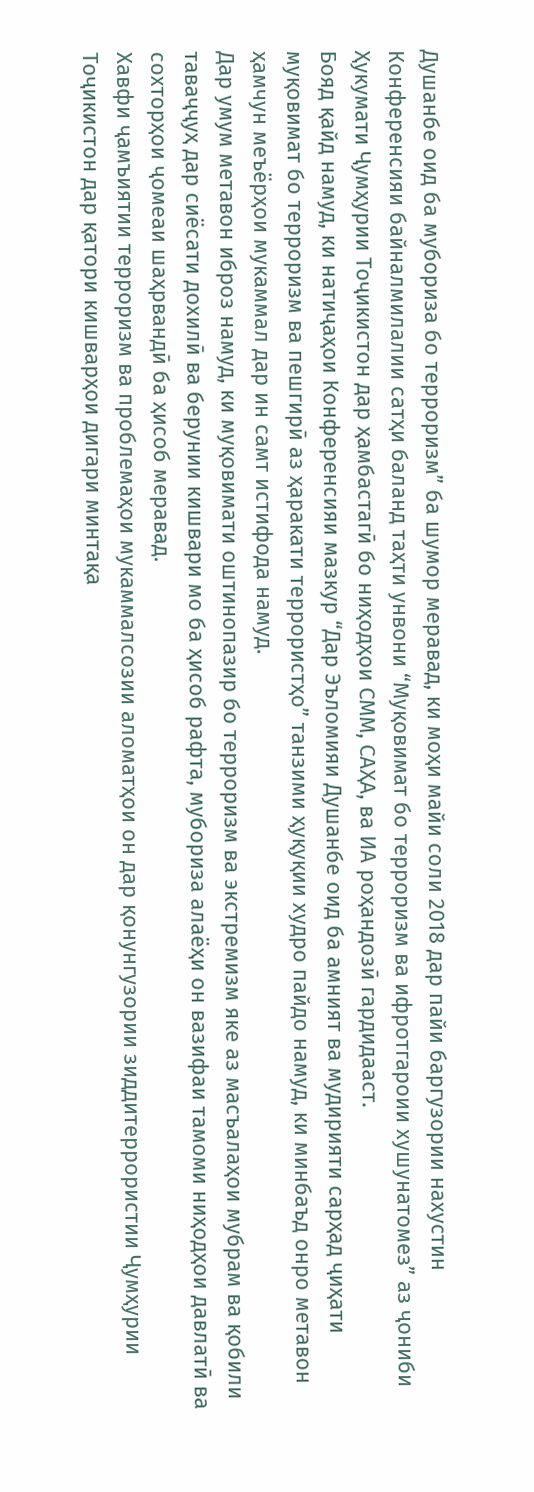Душанбе оид ба мубориза бо терроризм” ба шумор меравад, ки моҳи майи соли 2018 дар пайи баргузории нахустин Конференсияи байналмилалии сатҳи баланд таҳти унвони “Муқовимат бо терроризм ва ифротгароии хушунатомез” аз ҷониби Ҳукумати Ҷумҳурии Тоҷикистон дар ҳамбастагӣ бо ниҳодҳои СММ, САҲА, ва ИА роҳандозӣ гардидааст.
Бояд қайд намуд, ки натиҷаҳои Конференсияи мазкур “Дар Эъломияи Душанбе оид ба амният ва мудирияти сарҳад ҷиҳати муқовимат бо терроризм ва пешгирӣ аз ҳаракати террористҳо” танзими ҳуқуқии худро пайдо намуд, ки минбаъд онро метавон ҳамчун меъёрҳои мукаммал дар ин самт истифода намуд.
Дар умум метавон иброз намуд, ки муқовимати оштинопазир бо терроризм ва экстремизм яке аз масъалаҳои мубрам ва қобили таваҷҷуҳ дар сиёсати дохилӣ ва берунии кишвари мо ба ҳисоб рафта, мубориза алаёҳи он вазифаи тамоми ниҳодҳои давлатӣ ва сохторҳои ҷомеаи шаҳрвандӣ ба ҳисоб меравад.
Хавфи ҷамъиятии терроризм ва проблемаҳои мукаммалсозии аломатҳои он дар қонунгузории зиддитеррористии Ҷумҳурии Тоҷикистон дар қатори кишварҳои дигари минтақа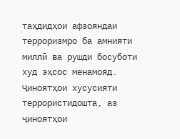таҳдидҳои афзояндаи терроризмро ба амнияти миллӣ ва рушди босуботи худ эҳсос менамояд.
Ҷиноятҳои хусусияти террористидошта, аз ҷиноятҳои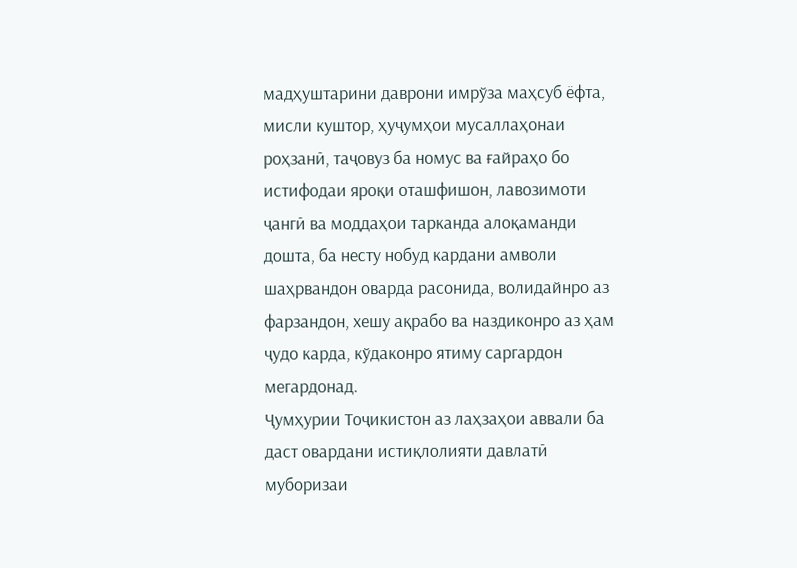мадҳуштарини даврони имрўза маҳсуб ёфта, мисли куштор, ҳуҷумҳои мусаллаҳонаи роҳзанӣ, таҷовуз ба номус ва ғайраҳо бо истифодаи яроқи оташфишон, лавозимоти ҷангӣ ва моддаҳои тарканда алоқаманди дошта, ба несту нобуд кардани амволи шаҳрвандон оварда расонида, волидайнро аз фарзандон, хешу ақрабо ва наздиконро аз ҳам ҷудо карда, кўдаконро ятиму саргардон мегардонад.
Ҷумҳурии Тоҷикистон аз лаҳзаҳои аввали ба даст овардани истиқлолияти давлатӣ муборизаи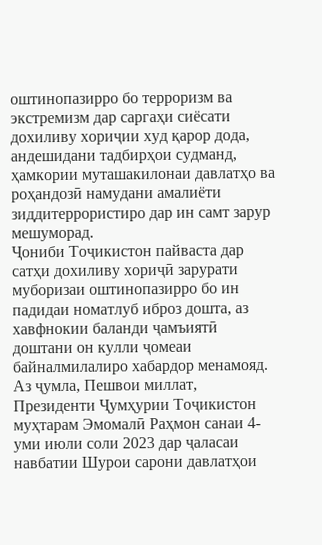оштинопазирро бо терроризм ва экстремизм дар саргаҳи сиёсати дохиливу хориҷии худ қарор дода, андешидани тадбирҳои судманд, ҳамкории муташакилонаи давлатҳо ва роҳандозӣ намудани амалиёти зиддитеррористиро дар ин самт зарур мешуморад.
Ҷониби Тоҷикистон пайваста дар сатҳи дохиливу хориҷӣ зарурати муборизаи оштинопазирро бо ин падидаи номатлуб иброз дошта, аз хавфнокии баланди ҷамъиятӣ доштани он кулли ҷомеаи байналмилалиро хабардор менамояд.
Аз ҷумла, Пешвои миллат, Президенти Ҷумҳурии Тоҷикистон муҳтарам Эмомалӣ Раҳмон санаи 4-уми июли соли 2023 дар ҷаласаи навбатии Шурои сарони давлатҳои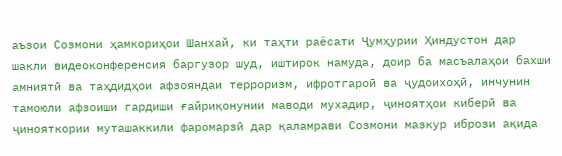аъзои Созмони ҳамкориҳои Шанхай, ки таҳти раёсати Ҷумҳурии Ҳиндустон дар шакли видеоконференсия баргузор шуд, иштирок намуда, доир ба масъалаҳои бахши амниятӣ ва таҳдидҳои афзояндаи терроризм, ифротгароӣ ва ҷудоихоҳӣ, инчунин тамоюли афзоиши гардиши ғайриқонунии маводи мухадир, ҷиноятҳои киберӣ ва ҷинояткории муташаккили фаромарзӣ дар қаламрави Созмони мазкур ибрози ақида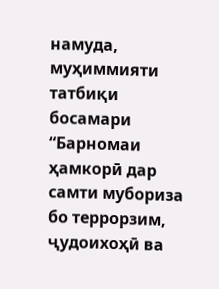намуда, муҳиммияти татбиқи босамари “Барномаи ҳамкорӣ дар самти мубориза бо террорзим, ҷудоихоҳӣ ва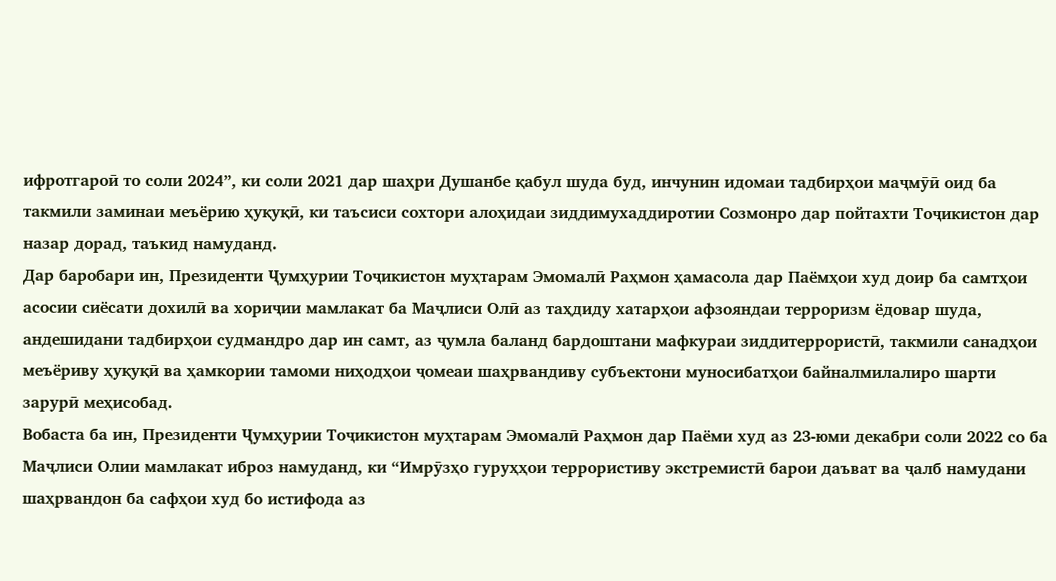ифротгароӣ то соли 2024”, ки соли 2021 дар шаҳри Душанбе қабул шуда буд, инчунин идомаи тадбирҳои маҷмӯӣ оид ба такмили заминаи меъёрию ҳуқуқӣ, ки таъсиси сохтори алоҳидаи зиддимухаддиротии Созмонро дар пойтахти Тоҷикистон дар назар дорад, таъкид намуданд.
Дар баробари ин, Президенти Ҷумҳурии Тоҷикистон муҳтарам Эмомалӣ Раҳмон ҳамасола дар Паёмҳои худ доир ба самтҳои асосии сиёсати дохилӣ ва хориҷии мамлакат ба Маҷлиси Олӣ аз таҳдиду хатарҳои афзояндаи терроризм ёдовар шуда, андешидани тадбирҳои судмандро дар ин самт, аз ҷумла баланд бардоштани мафкураи зиддитеррористӣ, такмили санадҳои меъёриву ҳуқуқӣ ва ҳамкории тамоми ниҳодҳои ҷомеаи шаҳрвандиву субъектони муносибатҳои байналмилалиро шарти зарурӣ меҳисобад.
Вобаста ба ин, Президенти Ҷумҳурии Тоҷикистон муҳтарам Эмомалӣ Раҳмон дар Паёми худ аз 23-юми декабри соли 2022 со ба Маҷлиси Олии мамлакат иброз намуданд, ки “Имрӯзҳо гуруҳҳои террористиву экстремистӣ барои даъват ва ҷалб намудани шаҳрвандон ба сафҳои худ бо истифода аз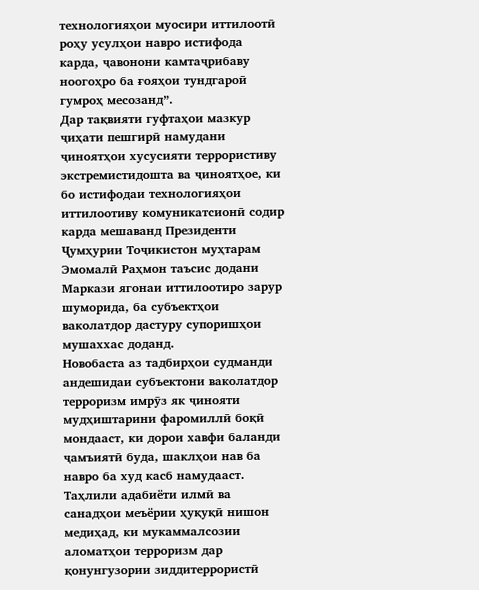технологияҳои муосири иттилоотӣ роҳу усулҳои навро истифода карда, ҷавонони камтаҷрибаву ноогоҳро ба ғояҳои тундгароӣ гумроҳ месозанд”.
Дар тақвияти гуфтаҳои мазкур ҷиҳати пешгирӣ намудани ҷиноятҳои хусусияти террористиву экстремистидошта ва ҷиноятҳое, ки бо истифодаи технологияҳои иттилоотиву комуникатсионӣ содир карда мешаванд Президенти Ҷумҳурии Тоҷикистон муҳтарам Эмомалӣ Раҳмон таъсис додани Маркази ягонаи иттилоотиро зарур шуморида, ба субъектҳои ваколатдор дастуру супоришҳои мушаххас доданд.
Новобаста аз тадбирҳои судманди андешидаи субъектони ваколатдор терроризм имрӯз як ҷинояти мудҳиштарини фаромиллӣ боқӣ мондааст, ки дорои хавфи баланди ҷамъиятӣ буда, шаклҳои нав ба навро ба худ касб намудааст.
Таҳлили адабиёти илмӣ ва санадҳои меъёрии ҳуқуқӣ нишон медиҳад, ки мукаммалсозии аломатҳои терроризм дар қонунгузории зиддитеррористӣ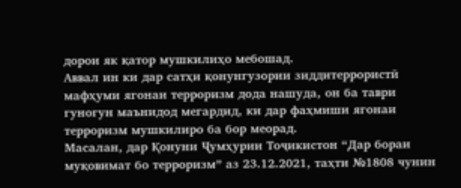дорои як қатор мушкилиҳо мебошад.
Аввал ин ки дар сатҳи қонунгузории зиддитеррористӣ мафҳуми ягонаи терроризм дода нашуда, он ба таври гуногун маънидод мегардид, ки дар фаҳмиши ягонаи терроризм мушкилиро ба бор меорад.
Масалан, дар Қонуни Ҷумҳурии Тоҷикистон “Дар бораи муқовимат бо терроризм” аз 23.12.2021, таҳти №1808 чунин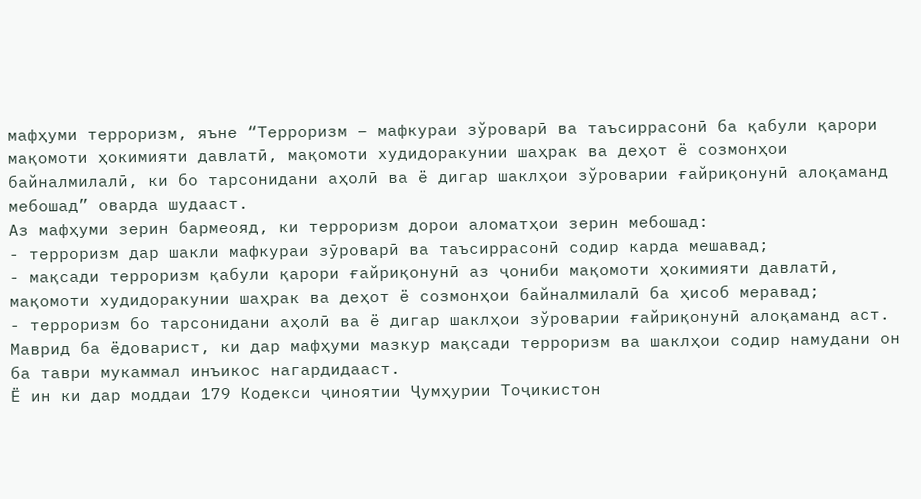мафҳуми терроризм, яъне “Терроризм – мафкураи зўроварӣ ва таъсиррасонӣ ба қабули қарори мақомоти ҳокимияти давлатӣ, мақомоти худидоракунии шаҳрак ва деҳот ё созмонҳои байналмилалӣ, ки бо тарсонидани аҳолӣ ва ё дигар шаклҳои зўроварии ғайриқонунӣ алоқаманд мебошад” оварда шудааст.
Аз мафҳуми зерин бармеояд, ки терроризм дорои аломатҳои зерин мебошад:
- терроризм дар шакли мафкураи зӯроварӣ ва таъсиррасонӣ содир карда мешавад;
- мақсади терроризм қабули қарори ғайриқонунӣ аз ҷониби мақомоти ҳокимияти давлатӣ, мақомоти худидоракунии шаҳрак ва деҳот ё созмонҳои байналмилалӣ ба ҳисоб меравад;
- терроризм бо тарсонидани аҳолӣ ва ё дигар шаклҳои зўроварии ғайриқонунӣ алоқаманд аст.
Маврид ба ёдоварист, ки дар мафҳуми мазкур мақсади терроризм ва шаклҳои содир намудани он ба таври мукаммал инъикос нагардидааст.
Ё ин ки дар моддаи 179 Кодекси ҷиноятии Ҷумҳурии Тоҷикистон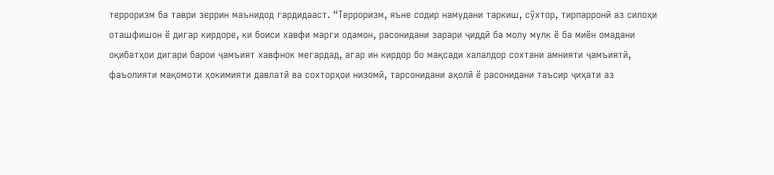терроризм ба таври зеррин маънидод гардидааст. “Терроризм, яъне содир намудани таркиш, сўхтор, тирпарронӣ аз силоҳи оташфишон ё дигар кирдоре, ки боиси хавфи марги одамон, расонидани зарари ҷиддӣ ба молу мулк ё ба миён омадани оқибатҳои дигари барои ҷамъият хавфнок мегардад, агар ин кирдор бо мақсади халалдор сохтани амнияти ҷамъиятӣ, фаъолияти мақомоти ҳокимияти давлатӣ ва сохторҳои низомӣ, тарсонидани аҳолӣ ё расонидани таъсир ҷиҳати аз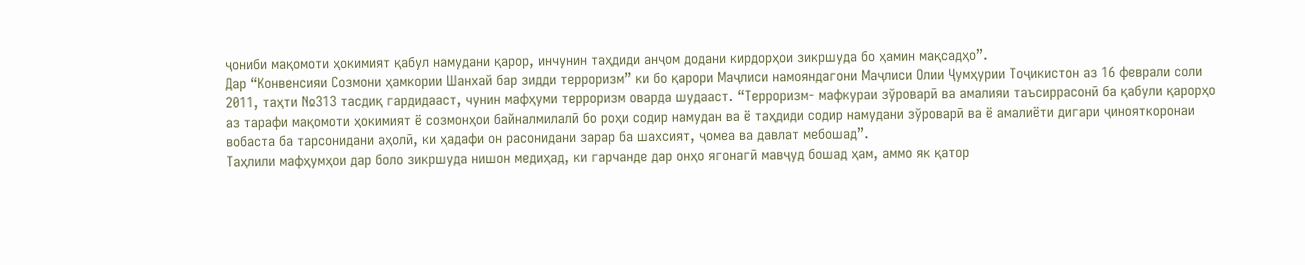ҷониби мақомоти ҳокимият қабул намудани қарор, инчунин таҳдиди анҷом додани кирдорҳои зикршуда бо ҳамин мақсадҳо”.
Дар “Конвенсияи Созмони ҳамкории Шанхай бар зидди терроризм” ки бо қарори Маҷлиси намояндагони Маҷлиси Олии Ҷумҳурии Тоҷикистон аз 16 феврали соли 2011, таҳти №313 тасдиқ гардидааст, чунин мафҳуми терроризм оварда шудааст. “Терроризм- мафкураи зўроварӣ ва амалияи таъсиррасонӣ ба қабули қарорҳо аз тарафи мақомоти ҳокимият ё созмонҳои байналмилалӣ бо роҳи содир намудан ва ё таҳдиди содир намудани зўроварӣ ва ё амалиёти дигари ҷинояткоронаи вобаста ба тарсонидани аҳолӣ, ки ҳадафи он расонидани зарар ба шахсият, ҷомеа ва давлат мебошад”.
Таҳлили мафҳумҳои дар боло зикршуда нишон медиҳад, ки гарчанде дар онҳо ягонагӣ мавҷуд бошад ҳам, аммо як қатор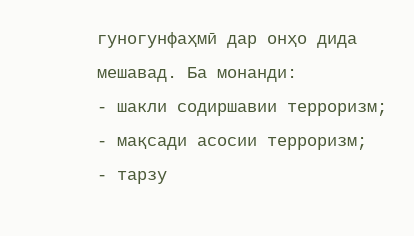гуногунфаҳмӣ дар онҳо дида мешавад. Ба монанди:
- шакли содиршавии терроризм;
- мақсади асосии терроризм;
- тарзу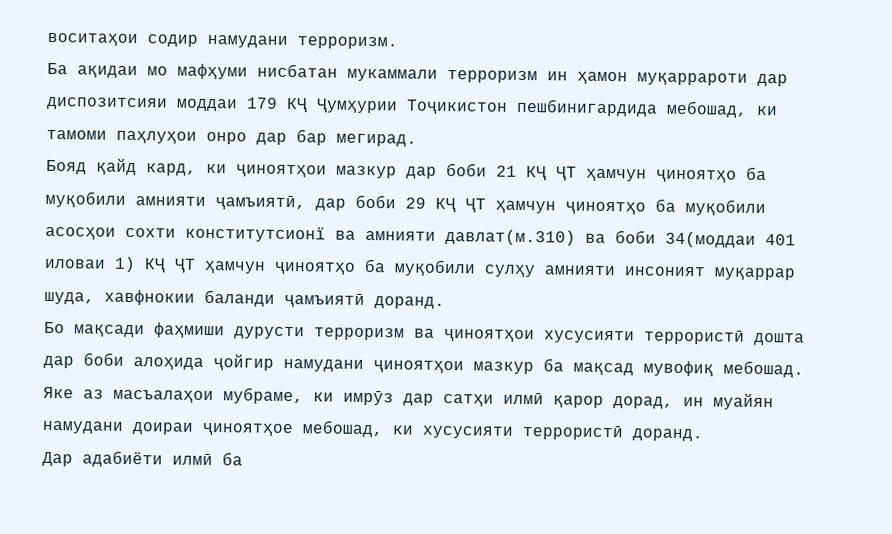воситаҳои содир намудани терроризм.
Ба ақидаи мо мафҳуми нисбатан мукаммали терроризм ин ҳамон муқаррароти дар диспозитсияи моддаи 179 КҶ Ҷумҳурии Тоҷикистон пешбинигардида мебошад, ки тамоми паҳлуҳои онро дар бар мегирад.
Бояд қайд кард, ки ҷиноятҳои мазкур дар боби 21 КҶ ҶТ ҳамчун ҷиноятҳо ба муқобили амнияти ҷамъиятӣ, дар боби 29 КҶ ҶТ ҳамчун ҷиноятҳо ба муқобили асосҳои сохти конститутсионї ва амнияти давлат(м.310) ва боби 34(моддаи 401 иловаи 1) КҶ ҶТ ҳамчун ҷиноятҳо ба муқобили сулҳу амнияти инсоният муқаррар шуда, хавфнокии баланди ҷамъиятӣ доранд.
Бо мақсади фаҳмиши дурусти терроризм ва ҷиноятҳои хусусияти террористӣ дошта дар боби алоҳида ҷойгир намудани ҷиноятҳои мазкур ба мақсад мувофиқ мебошад.
Яке аз масъалаҳои мубраме, ки имрӯз дар сатҳи илмӣ қарор дорад, ин муайян намудани доираи ҷиноятҳое мебошад, ки хусусияти террористӣ доранд.
Дар адабиёти илмӣ ба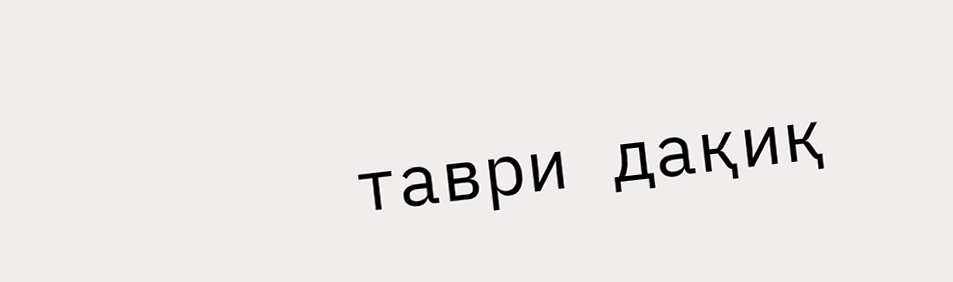таври дақиқ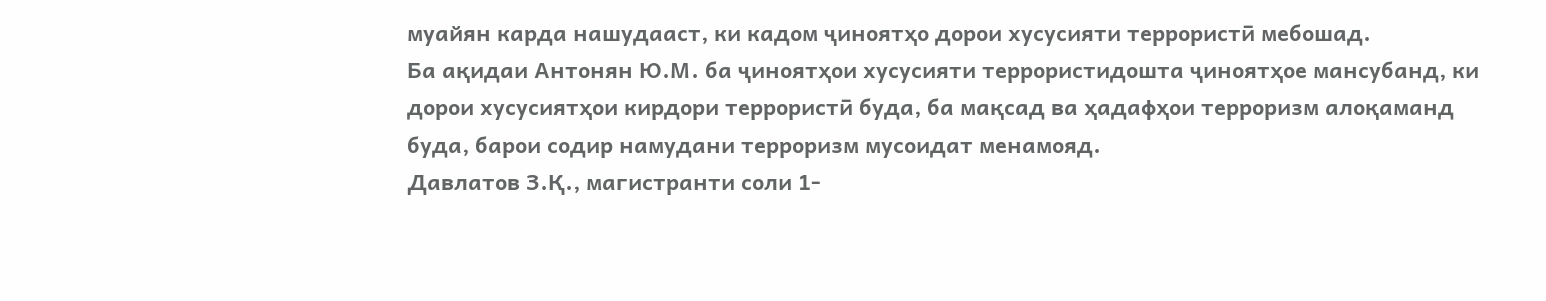муайян карда нашудааст, ки кадом ҷиноятҳо дорои хусусияти террористӣ мебошад.
Ба ақидаи Антонян Ю.М. ба ҷиноятҳои хусусияти террористидошта ҷиноятҳое мансубанд, ки дорои хусусиятҳои кирдори террористӣ буда, ба мақсад ва ҳадафҳои терроризм алоқаманд буда, барои содир намудани терроризм мусоидат менамояд.
Давлатов З.Қ., магистранти соли 1-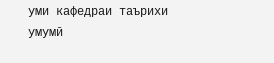уми кафедраи таърихи умумӣ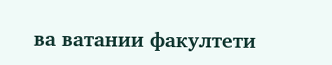ва ватании факултети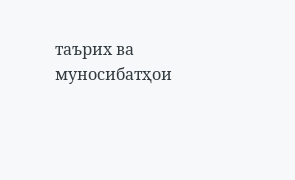таърих ва муносибатҳои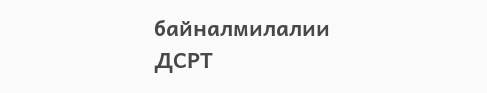байналмилалии ДСРТ